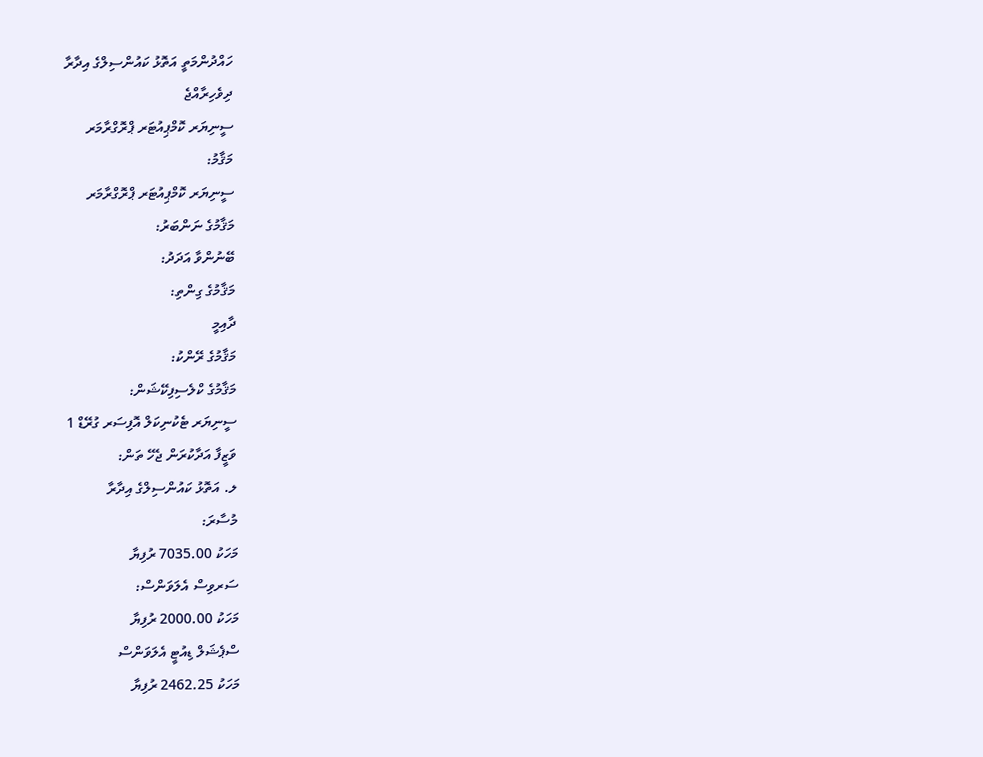ހައްދުންމަތީ އަތޮޅު ކައުންސިލްގެ އިދާރާ
ދިވެހިރާއްޖެ
ސީނިޔަރ ކޮމްޕިއުޓަރ ޕްރޮގްރާމަރ
މަޤާމު:
ސީނިޔަރ ކޮމްޕިއުޓަރ ޕްރޮގްރާމަރ
މަޤާމުގެ ނަންބަރު:
ބޭނުންވާ އަދަދު:
މަޤާމުގެ ގިންތި:
ދާއިމީ
މަޤާމުގެ ރޭންކު:
މަޤާމުގެ ކްލެސިފިކޭޝަން:
ސީނިޔަރ ޓެކުނިކަލް އޮފިސަރ ގުރޭޑް 1
ވަޒީފާ އަދާކުރަން ޖެހޭ ތަން:
ލ. އަތޮޅު ކައުންސިލްގެ އިދާރާ
މުސާރަ:
މަހަކު 7035.00 ރުފިޔާ
ސަރވިސް އެލަވަންސް:
މަހަކު 2000.00 ރުފިޔާ
ސްޕެޝަލް ޑިއުޓީ އެލަވަންސް
މަހަކު 2462.25 ރުފިޔާ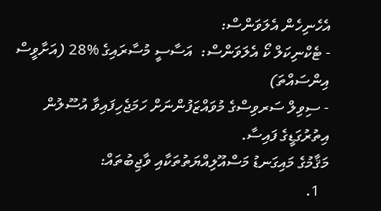އެހެނިހެން އެލަވަންސް:
- ޓެކްނިކަލް ކޯ އެލަވަންސް:  އަސާސީ މުސާރައިގެ %28 (އަށާވީސް އިންސައްތަ)
- ސިވިލް ސަރވިސްގެ މުވައްޒަފުންނަށް ހަމަޖެހިފައިވާ އުސޫލުން އިތުރުގަޑީގެ ފައިސާ.
މަޤާމުގެ މައިގަނޑު މަސްއޫލިއްޔަތުތަކާއި ވާޖިބުތައް:
  1.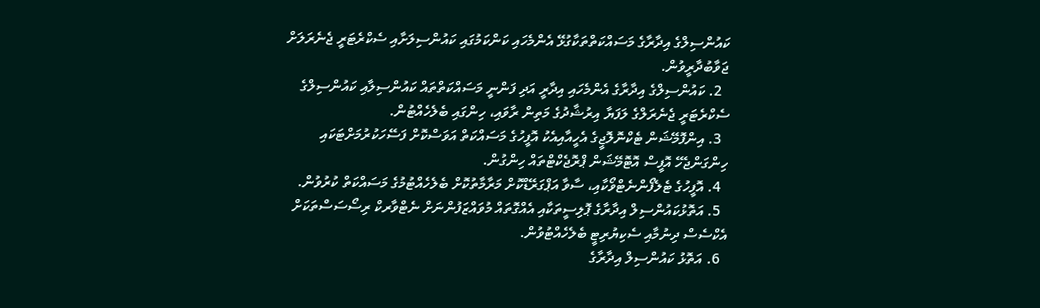ކައުންސިލްގެ އިދާރާގެ މަސައްކަތްތަކާގުޅޭ އެންމެހައި ކަންކަމުގައި ކައުންސިލަށާއި ސެކްރެޓަރީ ޖެނެރަލަށް ޖަވާބުދާރީވުން.
  2. ކައުންސިލްގެ އިދާރާގެ އެންމެހައި އިދާރީ އަދި ފަންނީ މަސައްކަތްތައް ކައުންސިލާއި ކައުންސިލްގެ ސެކްރެޓަރީ ޖެނެރަލްގެ ލަފަޔާ އިރުޝާދުގެ މަތިން ރާވައި، ހިންގައި ބެލެހެއްޓުން.
  3. އިންފޮމޭޝަން ޓެކްނޮލޮޖީގެ އެހީއާއިއެކު އޮފީހުގެ މަސައްކަތް އަވަސްކޮށް ފަސޭހަކުރުމަށްޓަކައި ހިންގަންޖެހޭ އޮފީސް އޮޓޮމޭޝަން ޕްރޮޖެކްޓްތައް ހިންގުން.
  4. އޮފީހުގެ ޓެލެފޯންނެޓްވޯކާއި، ސާވާ އަޕްގަރޭޑްކޮށް މަރާމާތުކޮށް ބެލެހެއްޓުމުގެ މަސައްކަތް ކުރުވުން.
  5. އަތޮޅުކައުންސިލް އިދާރާގެ ޕޮލިސީތަކާއި އެއްގޮތައް މުވައްޒަފުންނަށް ނެޓްވާރކް ރިސޯސަސްތަކަށް އެކްސެސް ދިނުމާއި ސެކިޔުރިޓީ ބެލެހެއްޓުވުން.
  6. އަތޮޅު ކައުންސިލް އިދާރާގެ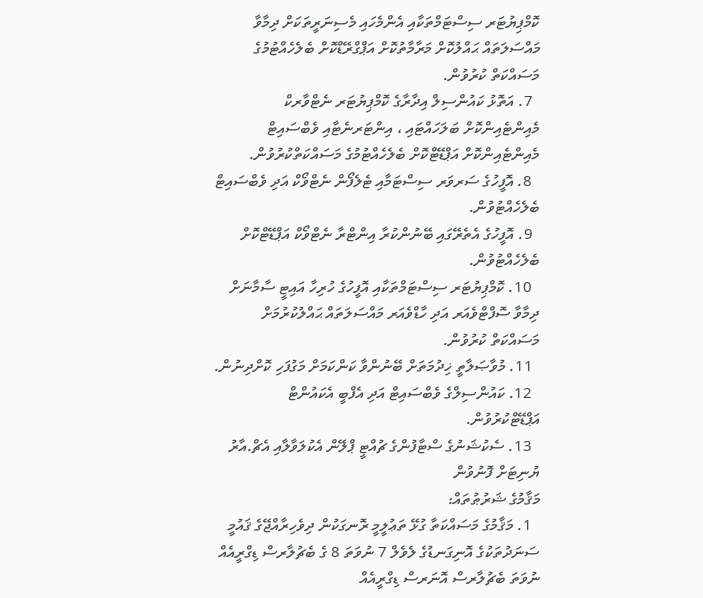ކޮމްޕިޔުޓަރ ސިސްޓަމްތަކާއި އެންމެހައި މެސިނަރީތަކަށް ދިމާވާ މައްސަލަތައް ޙައްލުކޮށް މަރާމާތުކޮށް އަޕްގްރޭޑްކޮށް ބެލެހެއްޓުމުގެ މަސައްކަތް ކުރުވުން.
  7. އަތޮޅު ކައުންސިލް އިދާރާގެ ކޮމްޕިޔުޓަރ ނެޓްވާރކް މެއިންޓެއިންކޮށް ބަލަހައްޓައި ، އިންޓަރނެޓާއި ވެބްސައިޓް މެއިންޓެއިންކޮށް އަޕްޑޭޓްކޮށް ބެލެހެއްޓުމުގެ މަސައްކަތްކުރުވުން.
  8. އޮފީހުގެ ސަރވަރ ސިސްޓަމާއި ޓެލެފޯން ނެޓްވޯކް އަދި ވެބްސައިޓް ބެލެހެއްޓުވުން.
  9. އޮފީހުގެ އެތެރޭގައި ބޭނުންކުރާ އިންޓްރާ ނެޓްވޯކް އަޕްޑޭޓްކޮށް ބެލެހެއްޓުވުން.
  10. ކޮމްޕިޔުޓަރ ސިސްޓަމްތަކާއި އޮފީހުގެ ހުރިހާ އައިޓީ ސާމާނަށް ދިމާވާ ސޮފްޓްވެއަރ އަދި ހާޑްވެއަރ މައްސަލަތައް ޙައްލުކުރުމަށް މަސައްކަތް ކުރުވުން.
  11. މުވާޞަލާތީ ޚިދުމަތަށް ބޭނުންވާ ކަންކަމަށް މަގުފަހި ކޮށްދިނުން.
  12. ކައުންސިލްގެ ވެބްސައިޓް އަދި އެފްބީ އެކައުންޓް އަޕްޑޭޓްކުރުވުން.
  13. ސެކުޝަނުގެ ސްޓާފުންގެ ޗުއްޓީ ޕްލޭން އެކުލަވާލާއި އެޗް.އާރު ޔުނިޓަށް ފޮނުވުން
މަޤާމުގެ ޝަރުޠުތައް:
  1. މަޤާމުގެ މަސައްކަތާ ގުޅޭ ތަޢުލީމީ ރޮނގަކުން ދިވެހިރާއްޖޭގެ ޤައުމީ ސަނަދުތަކުގެ އޮނިގަނޑުގެ ލެވެލް 7 ނުވަތަ 8 ގެ ބެޗުލާރސް ޑިގްރީއެއް ނުވަތަ ބެޗުލާރސް އޮނަރސް ޑިގްރީއެއް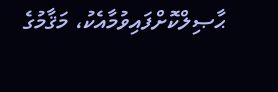ޙާޞިލްކޮށްފައިވުމާއެކު، މަޤާމުގެ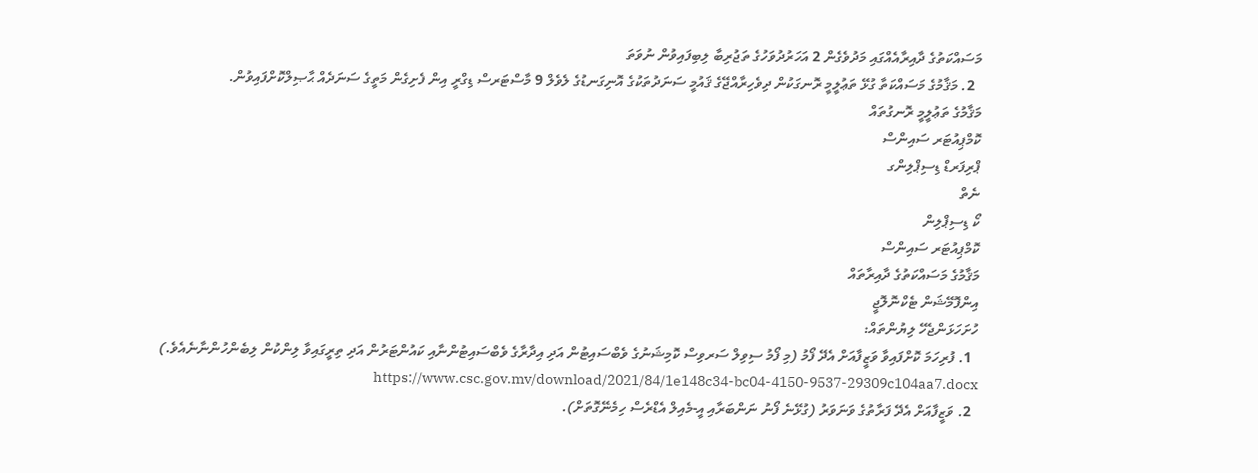މަސައްކަތުގެ ދާއިރާއެއްގައި މަދުވެގެން 2 އަހަރުދުވަހުގެ ތަޖުރިބާ ލިބިފައިވުން ނުވަތަ
  2. މަޤާމުގެ މަސައްކަތާ ގުޅޭ ތަޢުލީމީ ރޮނގަކުން ދިވެހިރާއްޖޭގެ ޤައުމީ ސަނަދުތަކުގެ އޮނިގަނޑުގެ ލެވެލް 9 މާސްޓަރސް ޑިގްރީ އިން ފެށިގެން މަތީގެ ސަނަދެއް ޙާޞިލްކޮށްފައިވުން.
މަޤާމުގެ ތަޢުލީމީ ރޮނގުތައް
ކޮމްޕިއުޓަރ ސައިންސް
ޕްރިފަރޑް ޑިސިޕްލިންގ
ނެތް
ކޯ ޑިސިޕްލިން
ކޮމްޕިއުޓަރ ސައިންސް
މަޤާމުގެ މަސައްކަތުގެ ދާއިރާތައް
އިންފޮމޭޝަން ޓެކްނޮލޮޖީ
ހުށަހަޅަންޖެހޭ ލިޔުންތައް:
  1. ފުރިހަމަ ކޮށްފައިވާ ވަޒީފާއަށް އެދޭ ފޯމު (މި ފޯމު ސިވިލް ސަރވިސް ކޮމިޝަނުގެ ވެބްސައިޓުން އަދި އިދާރާގެ ވެބްސައިޓުންނާއި ކައުންޓަރުން އަދި ތިރީގައިވާ ލިންކުން ލިބެންހުންނާނެއެވެ.)  https://www.csc.gov.mv/download/2021/84/1e148c34-bc04-4150-9537-29309c104aa7.docx
  2. ވަޒީފާއަށް އެދޭ ފަރާތުގެ ވަނަވަރު (ގުޅޭނެ ފޯނު ނަންބަރާއި އީ-މެއިލް އެޑްރެސް ހިމެނޭގޮތަށް).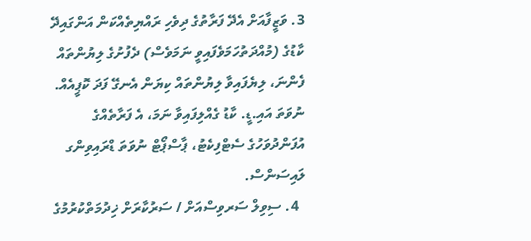3. ވަޒީފާއަށް އެދޭ ފަރާތުގެ ދިވެހި ރައްޔިތެއްކަން އަންގައިދޭ ކާޑުގެ (މުއްދަތުހަމަވެފައިވީ ނަމަވެސް) ދެފުށުގެ ލިޔުންތައް ފެންނަ، ލިޔެފައިވާ ލިޔުންތައް ކިޔަން އެނގޭ ފަދަ ކޮޕީއެއް. ނުވަތަ އައި.ޑީ. ކާޑު ގެއްލިފައިވާ ނަމަ، އެ ފަރާތެއްގެ އުފަންދުވަހުގެ ސެޓްފިކެޓު، ޕާސްޕޯޓް ނުވަތަ ޑްރައިވިންގ ލައިސަންސް.
  4. ސިވިލް ސަރވިސްއަށް / ސަރުކާރަށް ޚިދުމަތްކުރުމުގެ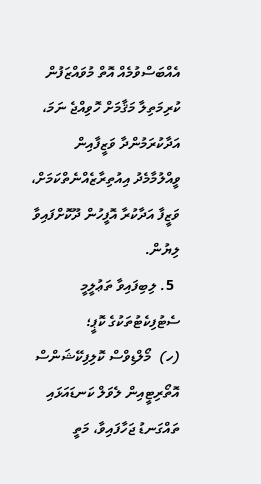އެއްބަސްވުމެއް އޮތް މުވައްޒަފުން ކުރިމަތިލާ މަޤާމަށް ހޮވިއްޖެ ނަމަ، އަދާކުރަމުންދާ ވަޒީފާއިން ވީއްލުމާމެދު އިއުތިރާޒެއްނެތްކަމަށް، ވަޒީފާ އަދާކުރާ އޮފީހުން ދޫކޮށްފައިވާ ލިޔުން.
  5. ލިބިފައިވާ ތަޢުލީމީ ސެޓުފިކެޓުތަކުގެ ކޮޕީ؛
(ހ)  މޯލްޑިވްސް ކޮލިފިކޭޝަންސް އޮތޯރިޓީއިން ލެވަލް ކަނޑައަޅައި ތައްގަނޑު ޖަހާފައިވާ، މަތީ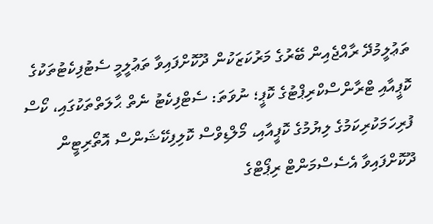ތަޢުލީމުދޭ ރާއްޖެއިން ބޭރުގެ މަރުކަޒަކުން ދޫކޮށްފައިވާ ތަޢުލީމީ ސެޓުފިކެޓުތަކުގެ ކޮޕީއާއި ޓްރާންސްކްރިޕްޓުގެ ކޮޕީ؛ ނުވަތަ: ސެޓްފިކެޓު ނެތް ޙާލަތްތަކުގައި، ކޯސް ފުރިހަމަކުރިކަމުގެ ލިޔުމުގެ ކޮޕީއާއި، މޯލްޑިވްސް ކޮލިފިކޭޝަންސް އޮތޯރިޓީން ދޫކޮށްފައިވާ އެސެސްމަންޓް ރިޕޯޓްގެ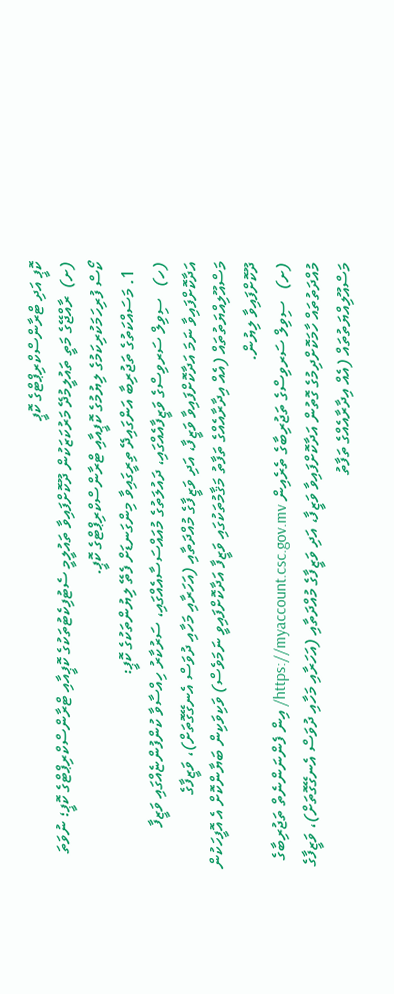ކޮޕީ އަދި ޓްރާންސްކްރިޕްޓްގެ ކޮޕީ
(ށ)  ރާއްޖޭގެ މަތީ ތައުލީމުދޭ މަރުކަޒަކުން ދޫކޮށްފައިވާ ތައުލީމީ ސެޓުފިކެޓުތަކުގެ ކޮޕީއާއި ޓްރާންސްކްރިޕްޓްގެ ކޮޕީ؛ ނުވަތަ ކޯސް ފުރިހަމަކުރިކަމުގެ ލިޔުމުގެ ކޮޕީއާއި ޓްރާންސްކްރިޕްޓްގެ ކޮޕީ.
  1. މަސައްކަތުގެ ތަޖުރިބާ އަންގައިދޭ ތިރީގައިވާ މިންގަނޑަށް ފެތޭ ލިޔުންތަކުގެ ކޮޕީ:
(ހ)   ސިވިލް ސަރވިސްގެ ވަޒީފާއެއްގައި، ދައުލަތުގެ މުއައްސަސާއެއްގައި، ސަރުކާރު ހިއްސާވާ ކުންފުންޏެއްގައި ވަޒީފާ އަދާކޮށްފައިވާ ނަމަ އަދާކޮށްފައިވާ ވަޒީފާ، އަދި ވަޒީފާގެ މުއްދަތާއި (އަހަރާއި މަހާއި ދުވަސް އެނގޭގޮތަށް)، ވަޒީފާގެ މަސްއޫލިއްޔަތުތައް (އެއް އިދާރާއެއްގެ ތަފާތު މަޤާމުތަކުގައި ވަޒީފާ އަދާކޮށްފައިވީ ނަމަވެސް) ވަކިވަކިން ބަޔާންކޮށް އެ އޮފީހަކުން ދޫކޮށްފައިވާ ލިޔުން.
(ށ)   ސިވިލް ސަރވިސްގެ ތަޖުރިބާގެ ތެރެއިން https://myaccount.csc.gov.mv/ އިން ފެންނަންނެތް ތަޖުރިބާގެ މުއްދަތުތައް ހާމަކޮށްދިމުގެ ގޮތުން އަދާކޮށްފައިވާ ވަޒީފާ، އަދި ވަޒީފާގެ މުއްދަތާއި (އަހަރާއި މަހާއި ދުވަސް އެނގޭގޮތަށް)، ވަޒީފާގެ މަސްއޫލިއްޔަތުތައް (އެއް އިދާރާއެއްގެ ތަފާތު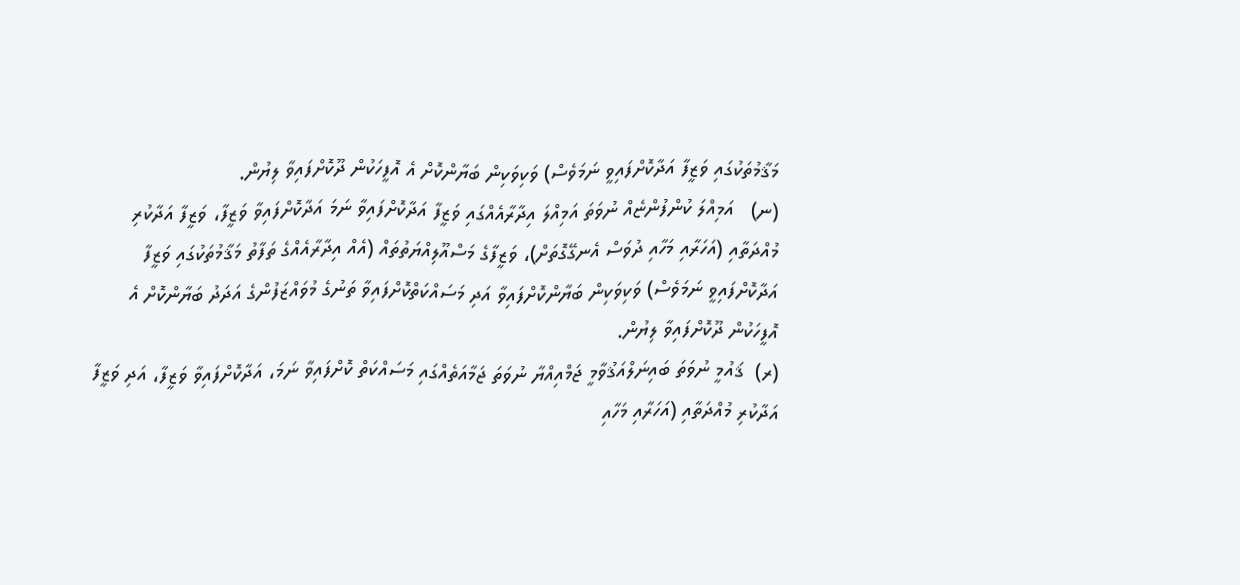މަޤާމުތަކުގައި ވަޒީފާ އަދާކޮށްފައިވީ ނަމަވެސް) ވަކިވަކިން ބަޔާންކޮށް އެ އޮފީހަކުން ދޫކޮށްފައިވާ ލިޔުން.
(ނ)   އަމިއްލަ ކުންފުންޏެއް ނުވަތަ އަމިއްލަ އިދާރާއެއްގައި ވަޒީފާ އަދާކޮށްފައިވާ ނަމަ އަދާކޮށްފައިވާ ވަޒީފާ، ވަޒީފާ އަދާކުރި މުއްދަތާއި (އަހަރާއި މަހާއި ދުވަސް އެނގޭގޮތަށް)، ވަޒީފާގެ މަސްއޫލިއްޔަތުތައް (އެއް އިދާރާއެއްގެ ތަފާތު މަޤާމުތަކުގައި ވަޒީފާ އަދާކޮށްފައިވީ ނަމަވެސް) ވަކިވަކިން ބަޔާންކޮށްފައިވާ އަދި މަސައްކަތްކޮށްފައިވާ ތަނުގެ މުވައްޒަފުންގެ އަދަދު ބަޔާންކޮށް އެ އޮފީހަކުން ދޫކޮށްފައިވާ ލިޔުން.
(ރ)  ޤައުމީ ނުވަތަ ބައިނަލްއަޤުވާމީ ޖަމްއިއްޔާ ނުވަތަ ޖަމާއަތެއްގައި މަސައްކަތް ކޮށްފައިވާ ނަމަ، އަދާކޮށްފައިވާ ވަޒީފާ، އަދި ވަޒީފާ އަދާކުރި މުއްދަތާއި (އަހަރާއި މަހާއި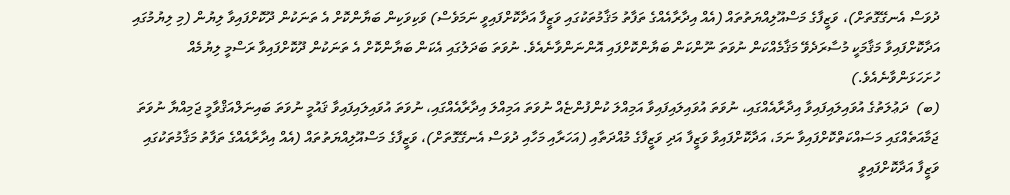ދުވަސް އެނގޭގޮތަށް)، ވަޒީފާގެ މަސްއޫލިއްޔަތުތައް (އެއް އިދާރާއެއްގެ ތަފާތު މަޤާމުތަކުގައި ވަޒީފާ އަދާކޮށްފައިވީ ނަމަވެސް) ވަކިވަކިން ބަޔާންކޮށް އެ ތަނަކުން ދޫކޮށްފައިވާ ލިޔުން (މި ލިޔުމުގައި އަދާކޮށްފައިވާ މަޤާމަކީ މުސާރަދެވޭ މަޤާމެއްކަން ނުވަތަ ނޫންކަން ބަޔާންކޮށްފައި އޮންނަންވާނެއެވެ. ނުވަތަ ބަދަލުގައި އެކަން ބަޔާންކޮށް އެ ތަނަކުން ދޫކޮށްފައިވާ ރަސްމީ ލިޔުމެއް ހުށަހަޅަންވާނެއެވެ.)
(ބ)  ދަޢުލަތުގެ އުވައިލައިފައިވާ އިދާރާއެއްގައި، ނުވަތަ އުވައިލައިފައިވާ އަމިއްލަ ކުންފުންޏެއް ނުވަތަ އަމިއްލަ އިދާރާއެއްގައި، ނުވަތަ އުވައިލައިފައިވާ ޤައުމީ ނުވަތަ ބައިނަލްއަޤްވާމީ ޖަމިއްޔާ ނުވަތަ ޖަމާއަތެއްގައި މަސައްކަތްކޮށްފައިވާ ނަމަ، އަދާކޮށްފައިވާ ވަޒީފާ އަދި ވަޒީފާގެ މުއްދަތާއި (އަހަރާއި މަހާއި ދުވަސް އެނގޭގޮތަށް)، ވަޒީފާގެ މަސްއޫލިއްޔަތުތައް (އެއް އިދާރާއެއްގެ ތަފާތު މަޤާމުތަކުގައި ވަޒީފާ އަދާކޮށްފައިވީ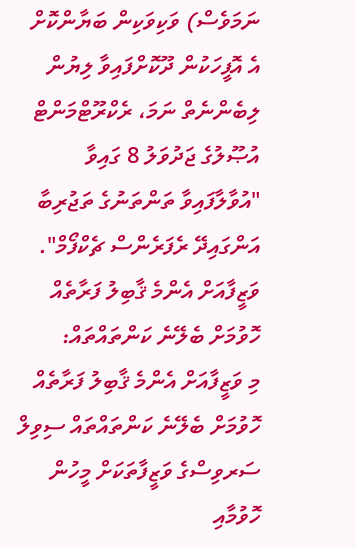ނަމަވެސް) ވަކިވަކިން ބަޔާންކޮށް އެ އޮފީހަކުން ދޫކޮށްފައިވާ ލިޔުން ލިބެންނެތް ނަމަ، ރެކްރޫޓްމަންޓް އުޞޫލުގެ ޖަދުވަލު 8 ގައިވާ "އުވާލާފައިވާ ތަންތަނުގެ ތަޖުރިބާ އަންގައިދޭ ރެފަރެންސް ޗެކްފޯމް".
ވަޒީފާއަށް އެންމެ ޤާބިލު ފަރާތެއް ހޮވުމަށް ބެލޭނެ ކަންތައްތައް:
މި ވަޒީފާއަށް އެންމެ ޤާބިލު ފަރާތެއް ހޮވުމަށް ބެލޭނެ ކަންތައްތައް ސިވިލް ސަރވިސްގެ ވަޒީފާތަކަށް މީހުން ހޮވުމާއި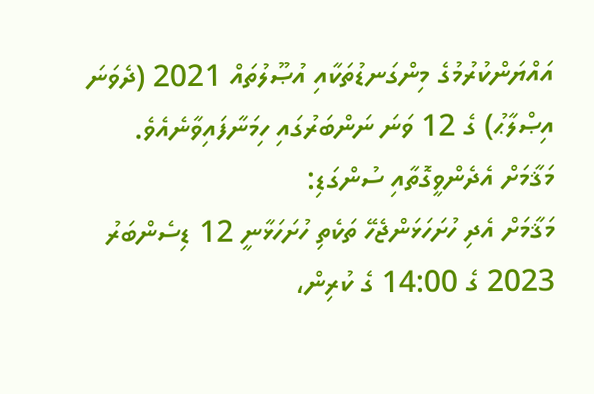އައްޔަންކުރުމުގެ މިންގަނޑުތަކާއި އުޞޫލުތައް 2021 (ދެވަނަ އިޞްލާޙު) ގެ 12 ވަނަ ނަންބަރުގައި ހިމަނާފައިވާނެއެވެ.
މަޤާމަށް އެދެންވީގޮތާއި ސުންގަޑި:
މަޤާމަށް އެދި ހުށަހަޅަންޖެހޭ ތަކެތި ހުށަހަޅާނީ 12 ޑިސެންބަރު 2023 ގެ 14:00 ގެ ކުރިން،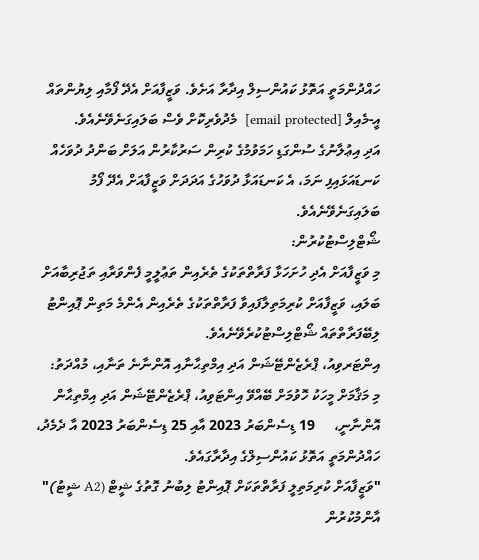ހައްދުންމަތީ އަތޮޅު ކައުންސިލް އިދާރާ އަށެވެ. ވަޒީފާއަށް އެދޭ ފޯމާއި ލިޔުންތައް އީ-މެއިލް [email protected]  މެދުވެރިކޮށް ވެސް ބަލައިގަނެވޭނެއެވެ.
އަދި އިޢުލާނުގެ ސުންގަޑި ހަމަވުމުގެ ކުރިން ސަރުކާރުން އަލަށް ބަންދު ދުވަހެއް ކަނޑައަޅައިފި ނަމަ، އެ ކަނޑައަޅާ ދުވަހުގެ އަދަދަށް ވަޒީފާއަށް އެދޭ ފޯމު ބަލައިގަނެވޭނެއެވެ.
ޝޯޓްލިސްޓުކުރުން:
މި ވަޒީފާއަށް އެދި ހުށަހަޅާ ފަރާތްތަކުގެ ތެރެއިން ތަޢުލީމީ ފެންވަރާއި ތަޖުރިބާއަށް ބަލައި، ވަޒީފާއަށް ކުރިމަތިލާފައިވާ ފަރާތްތަކުގެ ތެރެއިން އެންމެ މަތިން ޕޮއިންޓު ލިބޭފަރާތްތައް ޝޯޓްލިސްޓުކުރެވޭނެއެވެ.
އިންޓަރވިއު، ޕްރެޒެންޓޭޝަން އަދި އިމްތިޙާނާއި އޮންނާނެ ތަނާއި، މުއްދަތު:
މި މަޤާމަށް މީހަކު ހޮވުމަށް ބޭއްވޭ އިންޓަވިއު، ޕްރެޒެންޓޭޝަން އަދި އިމްތިޙާން އޮންނާނީ،     19 ޑިސެންބަރު 2023 އާއި 25 ޑިސެންބަރު 2023 އާ ދެމެދު، ހައްދުންމަތީ އަތޮޅު ކައުންސިލްގެ އިދާރާގައެވެ.
"ވަޒީފާއަށް ކުރިމަތިލީ ފަރާތްތަކަށް ޕޮއިންޓު ލިބުނު ގޮތުގެ ޝީޓް (A2 ޝީޓު)" އާންމުކުރުން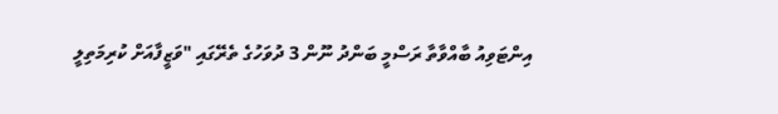އިންޓަވިއު ބާއްވާތާ ރަސްމީ ބަންދު ނޫން 3 ދުވަހުގެ ތެރޭގައި "ވަޒީފާއަށް ކުރިމަތިލީ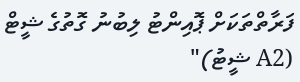ފަރާތްތަކަށް ޕޮއިންޓު ލިބުނު ގޮތުގެ ޝީޓް (A2 ޝީޓު)"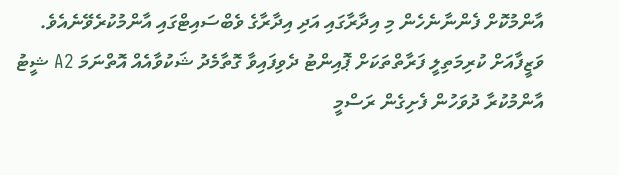އާންމުކޮށް ފެންނާނެހެން މި އިދާރާގައި އަދި އިދާރާގެ ވެބްސައިޓްގައި އާންމުކުރެވޭނެއެވެ. ވަޒީފާއަށް ކުރިމަތިލީ ފަރާތްތަކަށް ޕޮއިންޓު ދެވިފައިވާ ގޮތާމެދު ޝަކުވާއެއް އޮތްނަމަ A2 ޝީޓު އާންމުކުރާ ދުވަހުން ފެށިގެން ރަސްމީ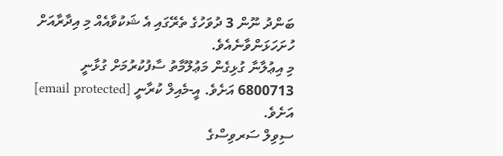ބަންދު ނޫން 3 ދުވަހުގެ ތެރޭގައި އެ ޝަކުވާއެއް މި އިދާރާއަށް ހުށަހަޅަންވާނެއެވެ.
މި އިޢުލާނާ ގުޅިގެން މަޢުލޫމާތު ސާފުކުރުމަށް ގުޅާނީ 6800713 އަށެވެ. އީ-މެއިލް ކުރާނީ [email protected]  އަށެވެ.
ސިވިލް ސަރވިސްގެ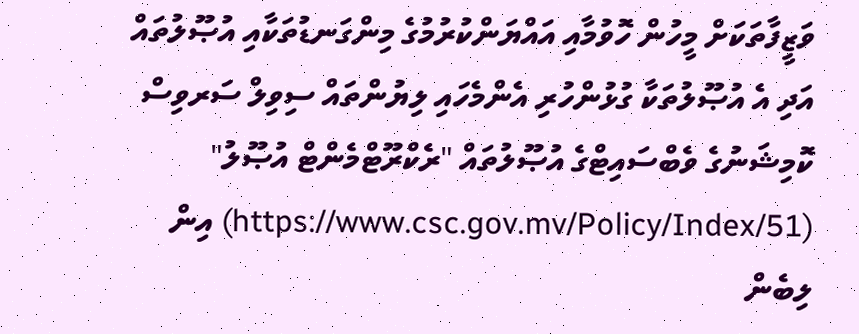ވަޒީފާތަކަށް މީހުން ހޮވުމާއި އައްޔަންކުރުމުގެ މިންގަނޑުތަކާއި އުޞޫލުތައް އަދި އެ އުޞޫލުތަކާ ގުޅުންހުރި އެންމެހައި ލިޔުންތައް ސިވިލް ސަރވިސް ކޮމިޝަނުގެ ވެބްސައިޓްގެ އުޞޫލުތައް "ރެކްރޫޓްމެންޓް އުޞޫލު" (https://www.csc.gov.mv/Policy/Index/51) އިން ލިބެން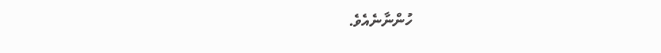ހުންނާނެއެވެ.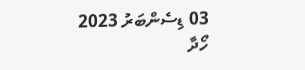03 ޑިސެންބަރު 2023
ހޯދާ